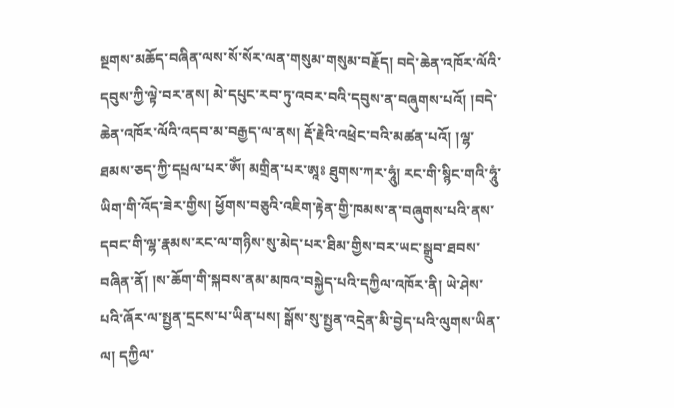སྔགས་མཆོད་བཞིན་ལས་སོ་སོར་ལན་གསུམ་གསུམ་བརྗོད། བདེ་ཆེན་འཁོར་ལོའི་དབུས་ཀྱི་ལྟེ་བར་ནས། མེ་དཔུང་རབ་ཏུ་འབར་བའི་དབུས་ན་བཞུགས་པའོ། །བདེ་ཆེན་འཁོར་ལོའི་འདབ་མ་བརྒྱད་ལ་ནས། རྡོ་རྗེའི་འཕྲེང་བའི་མཚན་པའོ། །ལྷ་ཐམས་ཅད་ཀྱི་དཔྲལ་པར་ཨོཾ། མགྲིན་པར་ཨཱཿ ཐུགས་ཀར་ཧཱུཾ། རང་གི་སྙིང་གའི་ཧཱུཾ་ཡིག་གི་འོད་ཟེར་གྱིས། ཕྱོགས་བཅུའི་འཇིག་རྟེན་གྱི་ཁམས་ན་བཞུགས་པའི་ནས་དབང་གི་ལྷ་རྣམས་རང་ལ་གཉིས་སུ་མེད་པར་ཐིམ་གྱིས་བར་ཡང་སྒྲུབ་ཐབས་བཞིན་ནོ། །ས་ཆོག་གི་སྐབས་ནམ་མཁའ་བསྐྱེད་པའི་དཀྱིལ་འཁོར་ནི། ཡེ་ཤེས་པའི་ཞོར་ལ་སྤྱན་དྲངས་པ་ཡིན་པས། སྒོས་སུ་སྤྱན་འདྲེན་མི་བྱེད་པའི་ལུགས་ཡིན་ལ། དཀྱིལ་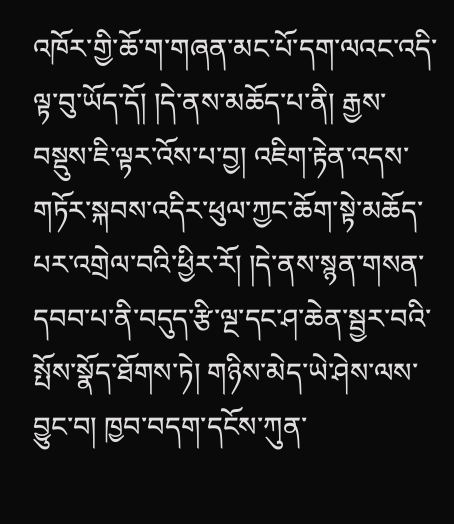འཁོར་གྱི་ཆོ་ག་གཞན་མང་པོ་དག་ལའང་འདི་ལྟ་བུ་ཡོད་དོ། །དེ་ནས་མཆོད་པ་ནི། རྒྱས་བསྡུས་ཇི་ལྟར་འོས་པ་བྱ། འཇིག་རྟེན་འདས་གཏོར་སྐབས་འདིར་ཕུལ་ཀྱང་ཆོག་སྟེ་མཆོད་པར་འགྲེལ་བའི་ཕྱིར་རོ། །དེ་ནས་སྙན་གསན་དབབ་པ་ནི་བདུད་རྩི་ལྔ་དང་ཤ་ཆེན་སྦྱར་བའི་སྤོས་སྣོད་ཐོགས་ཏེ། གཉིས་མེད་ཡེ་ཤེས་ལས་བྱུང་བ། ཁྱབ་བདག་དངོས་ཀུན་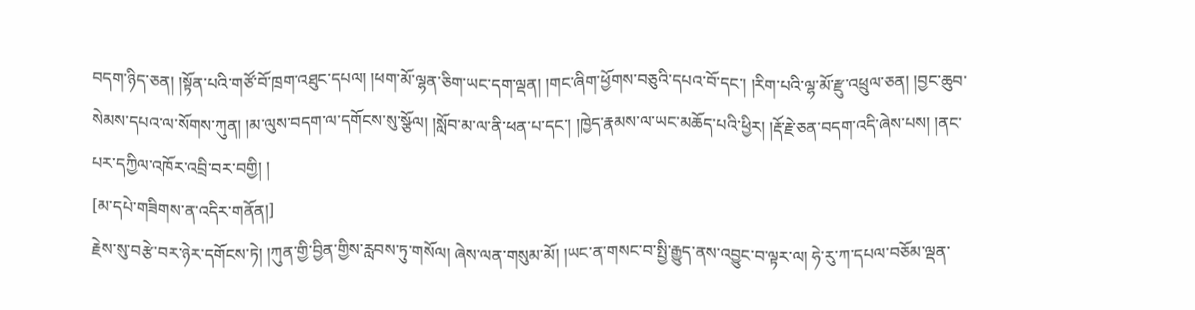བདག་ཉིད་ཅན། །སྟོན་པའི་གཙོ་བོ་ཁྲག་འཐུང་དཔལ། །ཕག་མོ་ལྷན་ཅིག་ཡང་དག་ལྡན། །གང་ཞིག་ཕྱོགས་བཅུའི་དཔའ་བོ་དང་། །རིག་པའི་ལྷ་མོ་རྫུ་འཕྲུལ་ཅན། །བྱང་ཆུབ་སེམས་དཔའ་ལ་སོགས་ཀུན། །མ་ལུས་བདག་ལ་དགོངས་སུ་སྩོལ། །སློབ་མ་ལ་ནི་ཕན་པ་དང་། །ཁྱེད་རྣམས་ལ་ཡང་མཆོད་པའི་ཕྱིར། །རྡོ་རྗེ་ཅན་བདག་འདི་ཞེས་པས། །ནང་པར་དཀྱིལ་འཁོར་འབྲི་བར་བགྱི། །
[མ་དཔེ་གཟིགས་ན་འདིར་གནོན།]
རྗེས་སུ་བརྩེ་བར་ཉེར་དགོངས་ཏེ། །ཀུན་གྱི་བྱིན་གྱིས་རླབས་ཏུ་གསོལ། ཞེས་ལན་གསུམ་མོ། །ཡང་ན་གསང་བ་སྤྱི་རྒྱུད་ནས་འབྱུང་བ་ལྟར་ལ། ཧེ་རུ་ཀ་དཔལ་བཅོམ་ལྡན་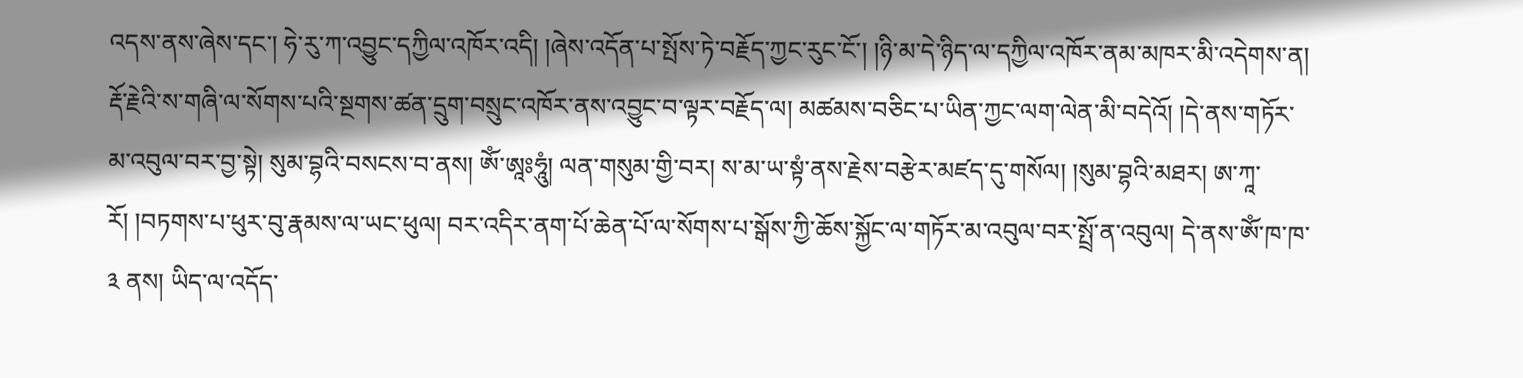འདས་ནས་ཞེས་དང་། ཧེ་རུ་ཀ་འབྱུང་དཀྱིལ་འཁོར་འདི། །ཞེས་འདོན་པ་སྤོས་ཏེ་བརྗོད་ཀྱང་རུང་ངོ་། །ཉི་མ་དེ་ཉིད་ལ་དཀྱིལ་འཁོར་ནམ་མཁར་མི་འདེགས་ན། རྡོ་རྗེའི་ས་གཞི་ལ་སོགས་པའི་སྔགས་ཚན་དྲུག་བསྲུང་འཁོར་ནས་འབྱུང་བ་ལྟར་བརྗོད་ལ། མཚམས་བཅིང་པ་ཡིན་ཀྱང་ལག་ལེན་མི་བདེའོ། །དེ་ནས་གཏོར་མ་འབུལ་བར་བྱ་སྟེ། སུམ་བྷའི་བསངས་བ་ནས། ཨོཾ་ཨཱཿཧཱུཾ། ལན་གསུམ་གྱི་བར། ས་མ་ཡ་སྟཾ་ནས་རྗེས་བརྩེར་མཛད་དུ་གསོལ། །སུམ་བྷའི་མཐར། ཨ་ཀཱ་རོ། །བཏགས་པ་ཕུར་བུ་རྣམས་ལ་ཡང་ཕུལ། བར་འདིར་ནག་པོ་ཆེན་པོ་ལ་སོགས་པ་སྒོས་ཀྱི་ཆོས་སྐྱོང་ལ་གཏོར་མ་འབུལ་བར་སྤྲོ་ན་འབུལ། དེ་ནས་ཨོཾ་ཁ་ཁ་༣ ནས། ཡིད་ལ་འདོད་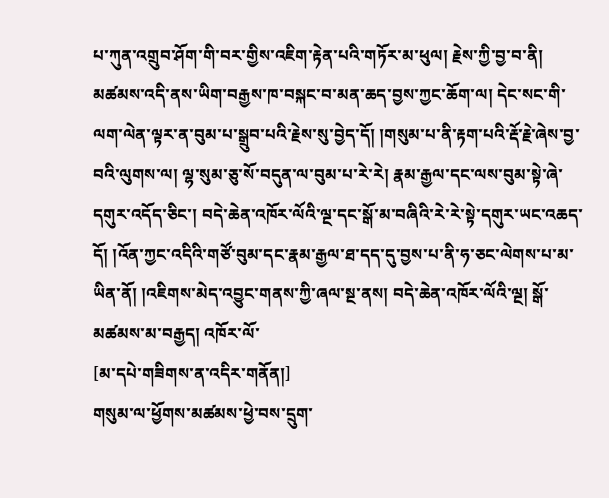པ་ཀུན་འགྲུབ་ཤོག་གི་བར་གྱིས་འཇིག་རྟེན་པའི་གཏོར་མ་ཕུལ། རྗེས་ཀྱི་བྱ་བ་ནི། མཚམས་འདི་ནས་ཡིག་བརྒྱས་ཁ་བསྐང་བ་མན་ཆད་བྱས་ཀྱང་ཆོག་ལ། དེང་སང་གི་ལག་ལེན་ལྟར་ན་བུམ་པ་སྒྲུབ་པའི་རྗེས་སུ་བྱེད་དོ། །གསུམ་པ་ནི་རྟག་པའི་རྡོ་རྗེ་ཞེས་བྱ་བའི་ལུགས་ལ། ལྷ་སུམ་ཅུ་སོ་བདུན་ལ་བུམ་པ་རེ་རེ། རྣམ་རྒྱལ་དང་ལས་བུམ་སྟེ་ཞེ་དགུར་འདོད་ཅིང་། བདེ་ཆེན་འཁོར་ལོའི་ལྔ་དང་སྒོ་མ་བཞིའི་རེ་རེ་སྟེ་དགུར་ཡང་འཆད་དོ། །འོན་ཀྱང་འདིའི་གཙོ་བུམ་དང་རྣམ་རྒྱལ་ཐ་དད་དུ་བྱས་པ་ནི་ཧ་ཅང་ལེགས་པ་མ་ཡིན་ནོ། །འཇིགས་མེད་འབྱུང་གནས་ཀྱི་ཞལ་སྔ་ནས། བདེ་ཆེན་འཁོར་ལོའི་ལྔ། སྒོ་མཚམས་མ་བརྒྱད། འཁོར་ལོ་
[མ་དཔེ་གཟིགས་ན་འདིར་གནོན།]
གསུམ་ལ་ཕྱོགས་མཚམས་ཕྱེ་བས་དྲུག་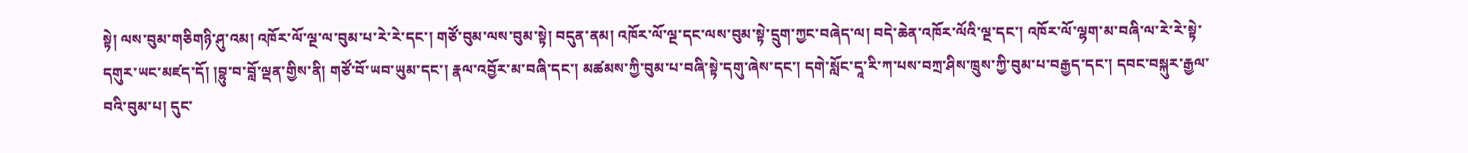སྟེ། ལས་བུམ་གཅིགཉི་ཤུ་འམ། འཁོར་ལོ་ལྔ་ལ་བུམ་པ་རེ་རེ་དང་། གཙོ་བུམ་ལས་བུམ་སྟེ། བདུན་ནམ། འཁོར་ལོ་ལྔ་དང་ལས་བུམ་སྟེ་དྲུག་ཀྱང་བཞེད་ལ། བདེ་ཆེན་འཁོར་ལོའི་ལྔ་དང་། འཁོར་ལོ་ལྷག་མ་བཞི་ལ་རེ་རེ་སྟེ་དགུར་ཡང་མཛད་དོ། །བྷུ་བ་བློ་ལྡན་གྱིས་ནི། གཙོ་བོ་ཡབ་ཡུམ་དང་། རྣལ་འབྱོར་མ་བཞི་དང་། མཚམས་ཀྱི་བུམ་པ་བཞི་སྟེ་དགུ་ཞེས་དང་། དགེ་སློང་དཱ་རི་ཀ་པས་བཀྲ་ཤིས་ཁྲུས་ཀྱི་བུམ་པ་བརྒྱད་དང་། དབང་བསྐུར་རྒྱལ་བའི་བུམ་པ། དུང་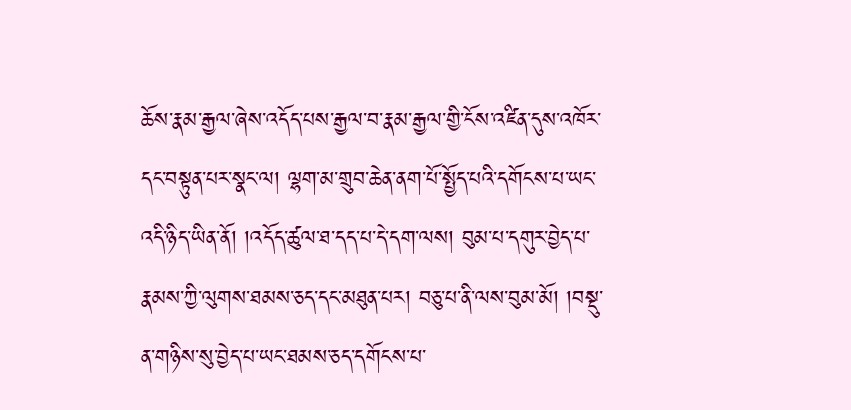ཆོས་རྣམ་རྒྱལ་ཞེས་འདོད་པས་རྒྱལ་བ་རྣམ་རྒྱལ་གྱི་ངོས་འཛིན་དུས་འཁོར་དང་བསྟུན་པར་སྣང་ལ། ལྷག་མ་གྲུབ་ཆེན་ནག་པོ་སྤྱོད་པའི་དགོངས་པ་ཡང་འདི་ཉིད་ཡིན་ནོ། །འདོད་ཚུལ་ཐ་དད་པ་དེ་དག་ལས། བུམ་པ་དགུར་བྱེད་པ་རྣམས་ཀྱི་ལུགས་ཐམས་ཅད་དང་མཐུན་པར། བཅུ་པ་ནི་ལས་བུམ་མོ། །བསྡུ་ན་གཉིས་སུ་བྱེད་པ་ཡང་ཐམས་ཅད་དགོངས་པ་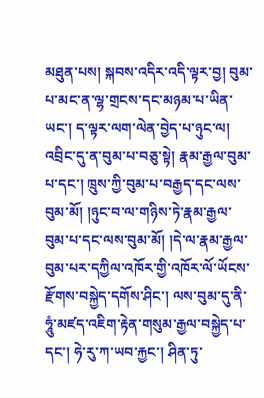མཐུན་པས། སྐབས་འདིར་འདི་ལྟར་བྱ། བུམ་པ་མང་ན་ལྷ་གྲངས་དང་མཉམ་པ་ཡིན་ཡང་། ད་ལྟར་ལག་ལེན་བྱེད་པ་ཉུང་ལ། འབྲིང་དུ་ན་བུམ་པ་བཅུ་སྟེ། རྣམ་རྒྱལ་བུམ་པ་དང་། ཁྲུས་ཀྱི་བུམ་པ་བརྒྱད་དང་ལས་བུམ་མོ། །ཉུང་བ་ལ་གཉིས་ཏེ་རྣམ་རྒྱལ་བུམ་པ་དང་ལས་བུམ་མོ། །དེ་ལ་རྣམ་རྒྱལ་བུམ་པར་དཀྱིལ་འཁོར་གྱི་འཁོར་ལོ་ཡོངས་རྫོགས་བསྐྱེད་དགོས་ཤིང་། ལས་བུམ་དུ་ནི་ཧཱུཾ་མཛད་འཇིག་རྟེན་གསུམ་རྒྱལ་བསྐྱེད་པ་དང་། ཧེ་རུ་ཀ་ཡབ་རྐྱང་། ཤིན་ཏུ་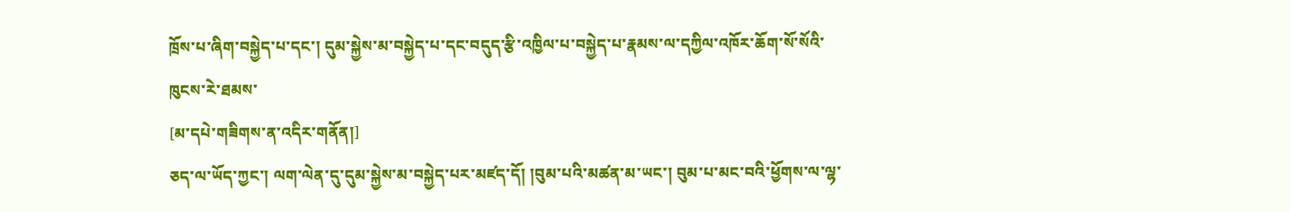ཁྲོས་པ་ཞིག་བསྐྱེད་པ་དང་། དུམ་སྐྱེས་མ་བསྐྱེད་པ་དང་བདུད་རྩི་འཁྱིལ་པ་བསྐྱེད་པ་རྣམས་ལ་དཀྱིལ་འཁོར་ཆོག་སོ་སོའི་ཁུངས་རེ་ཐམས་
[མ་དཔེ་གཟིགས་ན་འདིར་གནོན།]
ཅད་ལ་ཡོད་ཀྱང་། ལག་ལེན་དུ་དུམ་སྐྱེས་མ་བསྐྱེད་པར་མཛད་དོ། །བུམ་པའི་མཚན་མ་ཡང་། བུམ་པ་མང་བའི་ཕྱོགས་ལ་ལྷ་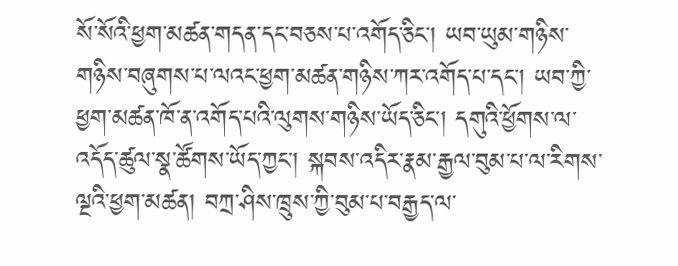སོ་སོའི་ཕྱག་མཚན་གདན་དང་བཅས་པ་འགོད་ཅིང་། ཡབ་ཡུམ་གཉིས་གཉིས་བཞུགས་པ་ལའང་ཕྱག་མཚན་གཉིས་ཀར་འགོད་པ་དང་། ཡབ་ཀྱི་ཕྱག་མཚན་ཁོ་ན་འགོད་པའི་ལུགས་གཉིས་ཡོད་ཅིང་། དགུའི་ཕྱོགས་ལ་འདོད་ཚུལ་སྣ་ཚོགས་ཡོད་ཀྱང་། སྐབས་འདིར་རྣམ་རྒྱལ་བུམ་པ་ལ་རིགས་ལྔའི་ཕྱག་མཚན། བཀྲ་ཤིས་ཁྲུས་ཀྱི་བུམ་པ་བརྒྱད་ལ་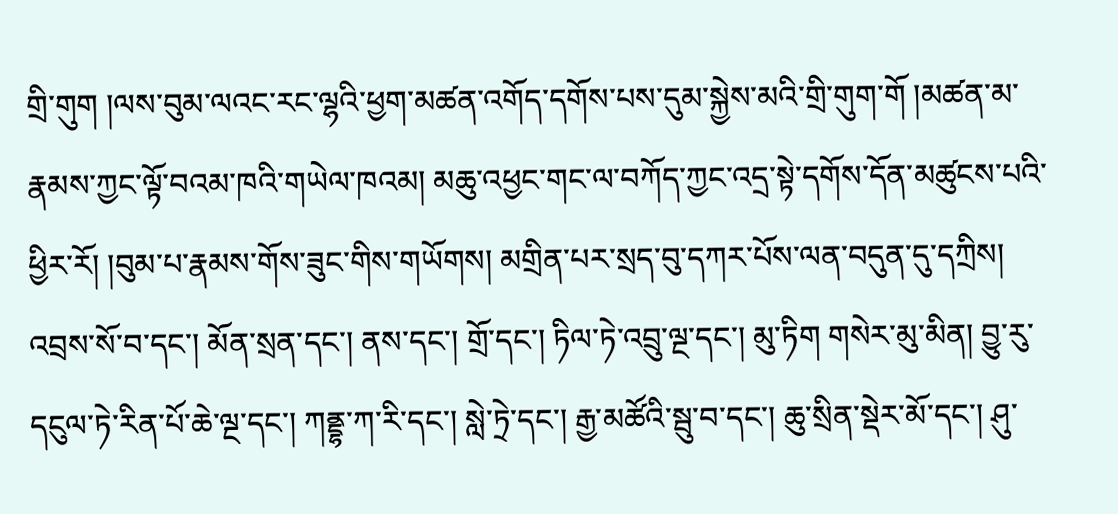གྲི་གུག །ལས་བུམ་ལའང་རང་ལྷའི་ཕྱག་མཚན་འགོད་དགོས་པས་དུམ་སྐྱེས་མའི་གྲི་གུག་གོ །མཚན་མ་རྣམས་ཀྱང་ལྟོ་བའམ་ཁའི་གཡེལ་ཁའམ། མཆུ་འཕྱང་གང་ལ་བཀོད་ཀྱང་འདྲ་སྟེ་དགོས་དོན་མཚུངས་པའི་ཕྱིར་རོ། །བུམ་པ་རྣམས་གོས་ཟུང་གིས་གཡོགས། མགྲིན་པར་སྲད་བུ་དཀར་པོས་ལན་བདུན་དུ་དཀྲིས། འབྲས་སོ་བ་དང་། མོན་སྲན་དང་། ནས་དང་། གྲོ་དང་། ཏིལ་ཏེ་འབྲུ་ལྔ་དང་། མུ་ཏིག གསེར་མུ་མིན། བྱུ་རུ་དངུལ་ཏེ་རིན་པོ་ཆེ་ལྔ་དང་། ཀནྡྷ་ཀ་རི་དང་། སླེ་ཏྲེ་དང་། རྒྱ་མཚོའི་སྦུ་བ་དང་། ཆུ་སྲིན་སྡེར་མོ་དང་། ཤུ་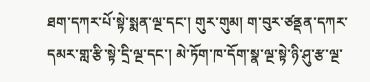ཐག་དཀར་པོ་སྟེ་སྨན་ལྔ་དང་། གུར་གུམ། ག་བུར་ཙནྡན་དཀར་དམར་གླ་རྩི་སྟེ་དྲི་ལྔ་དང་། མེ་ཏོག་ཁ་དོག་སྣ་ལྔ་སྟེ་ཉི་ཤུ་རྩ་ལྔ་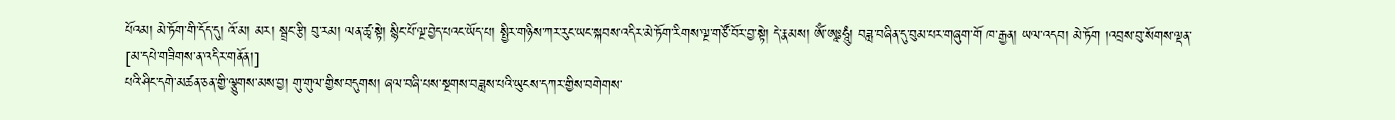པོའམ། མེ་ཏོག་གི་དོད་དུ། འོ་མ། མར། སྦྲང་རྩི། བུ་རམ། ལན་ཚྭ་སྟེ། སྙིང་པོ་ལྔ་བྱེད་པའང་ཡོད་པ། སྤྱིར་གཉིས་ཀར་རུང་ཡང་སྐབས་འདིར་མེ་ཏོག་རིགས་ལྔ་གཙོ་བོར་བྱ་སྟེ། དེ་རྣམས། ཨོཾ་ཨཱཿཧཱུཾ། བཟླ་བཞིན་དུ་བུམ་པར་གཞུག་གོ ཁ་རྒྱན། ཡལ་འདབ། མེ་ཏོག །འབྲས་བུ་སོགས་ལྡན་
[མ་དཔེ་གཟིགས་ན་འདིར་གནོན།]
པའི་ཤིང་དགེ་མཚན་ཅན་གྱི་ལྕུགས་མས་བྱ། གུ་གུལ་གྱིས་བདུགས། ཞལ་བཞི་པས་སྔགས་བཟླས་པའི་ཡུངས་དཀར་གྱིས་བགེགས་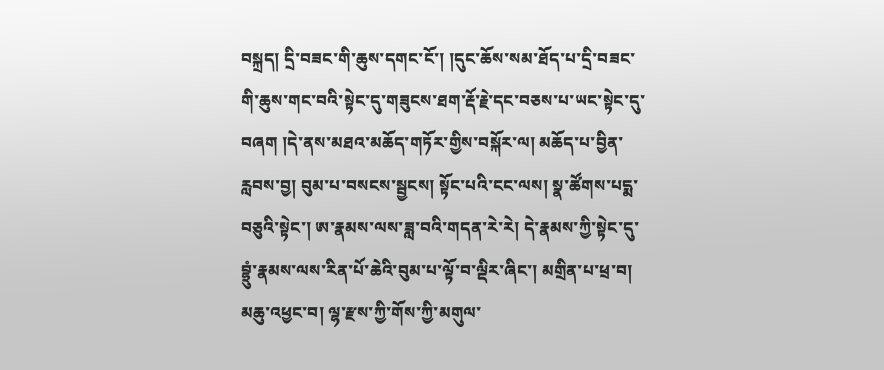བསྐྲད། དྲི་བཟང་གི་ཆུས་དགང་ངོ་། །དུང་ཆོས་སམ་ཐོད་པ་དྲི་བཟང་གི་ཆུས་གང་བའི་སྟེང་དུ་གཟུངས་ཐག་རྡོ་རྗེ་དང་བཅས་པ་ཡང་སྟེང་དུ་བཞག །དེ་ནས་མཐའ་མཆོད་གཏོར་གྱིས་བསྐོར་ལ། མཆོད་པ་བྱིན་རླབས་བྱ། བུམ་པ་བསངས་སྦྱངས། སྟོང་པའི་ངང་ལས། སྣ་ཚོགས་པདྨ་བཅུའི་སྟེང་། ཨ་རྣམས་ལས་ཟླ་བའི་གདན་རེ་རེ། དེ་རྣམས་ཀྱི་སྟེང་དུ་བྷྲུཾ་རྣམས་ལས་རིན་པོ་ཆེའི་བུམ་པ་ལྟོ་བ་ལྡིར་ཞིང་། མགྲིན་པ་ཕྲ་བ། མཆུ་འཕྱང་བ། ལྷ་རྫས་ཀྱི་གོས་ཀྱི་མགུལ་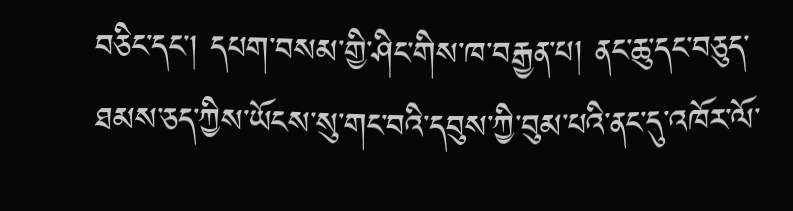བཅིང་དང་། དཔག་བསམ་གྱི་ཤིང་གིས་ཁ་བརྒྱན་པ། ནང་ཆུ་དང་བཅུད་ཐམས་ཅད་ཀྱིས་ཡོངས་སུ་གང་བའི་དབུས་ཀྱི་བུམ་པའི་ནང་དུ་འཁོར་ལོ་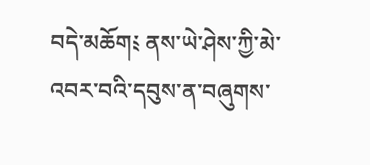བདེ་མཆོག༴ ནས་ཡེ་ཤེས་ཀྱི་མེ་འབར་བའི་དབུས་ན་བཞུགས་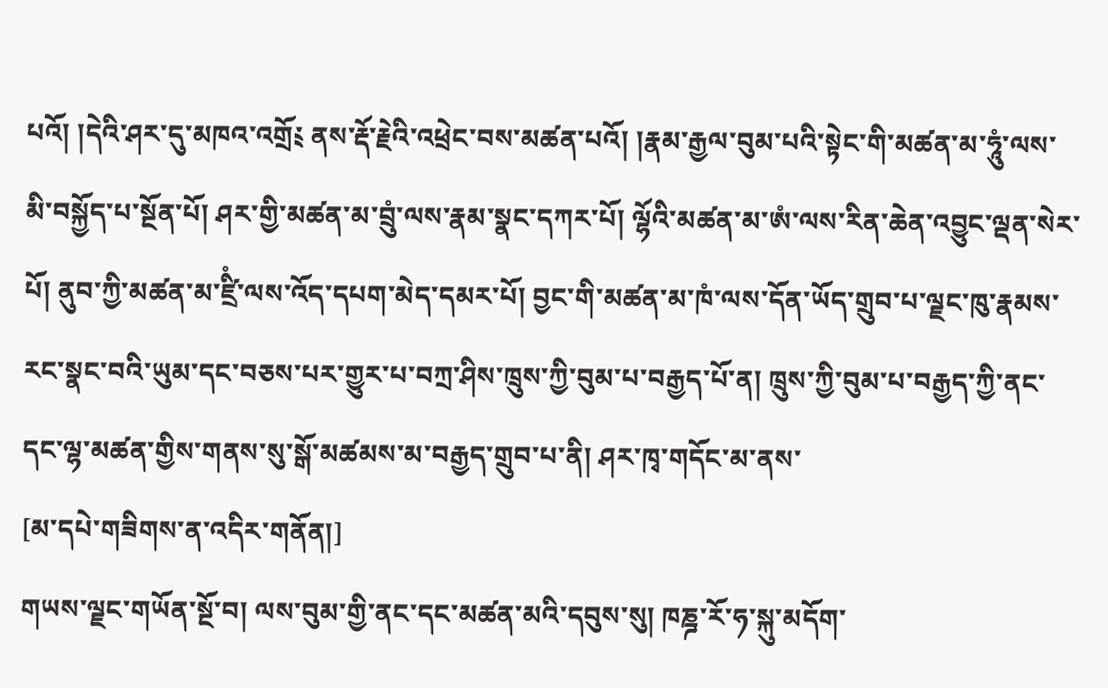པའོ། །དེའི་ཤར་དུ་མཁའ་འགྲོ༴ ནས་རྡོ་རྗེའི་འཕྲེང་བས་མཚན་པའོ། །རྣམ་རྒྱལ་བུམ་པའི་སྟེང་གི་མཚན་མ་ཧཱུཾ་ལས་མི་བསྐྱོད་པ་སྔོན་པོ། ཤར་གྱི་མཚན་མ་བྲུཾ་ལས་རྣམ་སྣང་དཀར་པོ། ལྷོའི་མཚན་མ་ཨཾ་ལས་རིན་ཆེན་འབྱུང་ལྡན་སེར་པོ། ནུབ་ཀྱི་མཚན་མ་ཛྲིཾ་ལས་འོད་དཔག་མེད་དམར་པོ། བྱང་གི་མཚན་མ་ཁཾ་ལས་དོན་ཡོད་གྲུབ་པ་ལྗང་ཁུ་རྣམས་རང་སྣང་བའི་ཡུམ་དང་བཅས་པར་གྱུར་པ་བཀྲ་ཤིས་ཁྲུས་ཀྱི་བུམ་པ་བརྒྱད་པོ་ན། ཁྲུས་ཀྱི་བུམ་པ་བརྒྱད་ཀྱི་ནང་དང་ལྷ་མཚན་གྱིས་གནས་སུ་སྒོ་མཚམས་མ་བརྒྱད་གྲུབ་པ་ནི། ཤར་ཁྭ་གདོང་མ་ནས་
[མ་དཔེ་གཟིགས་ན་འདིར་གནོན།]
གཡས་ལྗང་གཡོན་སྔོ་བ། ལས་བུམ་གྱི་ནང་དང་མཚན་མའི་དབུས་སུ། ཁཎྜ་རོ་ཧ་སྐུ་མདོག་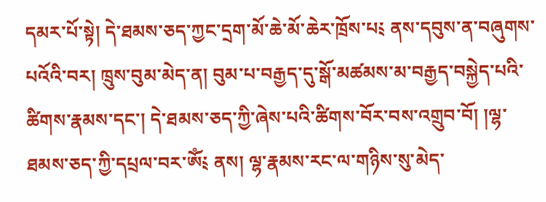དམར་པོ་སྟེ། དེ་ཐམས་ཅད་ཀྱང་དྲག་མོ་ཆེ་མོ་ཆེར་ཁྲོས་པ༴ ནས་དབུས་ན་བཞུགས་པའོའི་བར། ཁྲུས་བུམ་མེད་ན། བུམ་པ་བརྒྱད་དུ་སྒོ་མཚམས་མ་བརྒྱད་བསྐྱེད་པའི་ཚིགས་རྣམས་དང་། དེ་ཐམས་ཅད་ཀྱི་ཞེས་པའི་ཚིགས་བོར་བས་འགྲུབ་བོ། །ལྷ་ཐམས་ཅད་ཀྱི་དཔྲལ་བར་ཨོཾ༴ ནས། ལྷ་རྣམས་རང་ལ་གཉིས་སུ་མེད་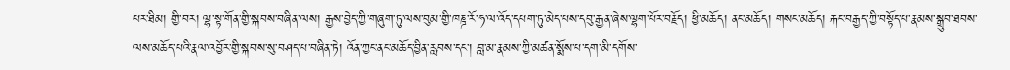པར་ཐིམ། གྱི་བར། ལྷ་སྟ་གོན་གྱི་སྐབས་བཞིན་ལས། རྒྱས་བྱེད་ཀྱི་གཞུག་ཏུ་ལས་བུམ་གྱི་ཁཎྜ་རོ་ཧ་ལ་འོད་དཔག་ཏུ་མེད་པས་དབུ་རྒྱན་ཞེས་ལྷག་པོར་བརྗོད། ཕྱི་མཆོད། ནང་མཆོད། གསང་མཆོད། རྐང་བརྒྱད་ཀྱི་བསྟོད་པ་རྣམས་སྒྲུབ་ཐབས་ལས་མཆོད་པའི་རྣལ་འབྱོར་གྱི་སྐབས་སུ་བཤད་པ་བཞིན་ཏེ། འོན་ཀྱང་ནང་མཆོད་བྱིན་རླབས་དང་། བླ་མ་རྣམས་ཀྱི་མཚན་སྨོས་པ་དག་མི་དགོས་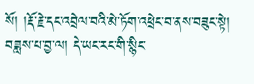སོ། །རྡོ་རྗེ་དང་འབྲེལ་བའི་མེ་ཏོག་འཕྲེང་བ་ནས་བཟུང་སྟེ། བཟླས་པ་བྱ་ལ། དེ་ཡང་རང་གི་སྙིང་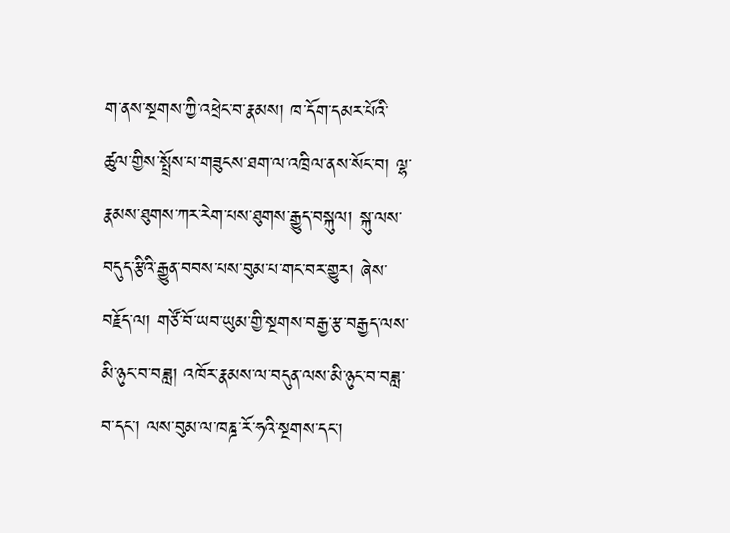ག་ནས་སྔགས་ཀྱི་འཕྲེང་བ་རྣམས། ཁ་དོག་དམར་པོའི་ཚུལ་གྱིས་སྤྲོས་པ་གཟུངས་ཐག་ལ་འཁྲིལ་ནས་སོང་བ། ལྷ་རྣམས་ཐུགས་ཀར་རེག་པས་ཐུགས་རྒྱུད་བསྐུལ། སྐུ་ལས་བདུད་རྩིའི་རྒྱུན་བབས་པས་བུམ་པ་གང་བར་གྱུར། ཞེས་བརྗོད་ལ། གཙོ་བོ་ཡབ་ཡུམ་གྱི་སྔགས་བརྒྱ་རྩ་བརྒྱད་ལས་མི་ཉུང་བ་བཟླ། འཁོར་རྣམས་ལ་བདུན་ལས་མི་ཉུང་བ་བཟླ་བ་དང་། ལས་བུམ་ལ་ཁཎྜ་རོ་ཧའི་སྔགས་དང་།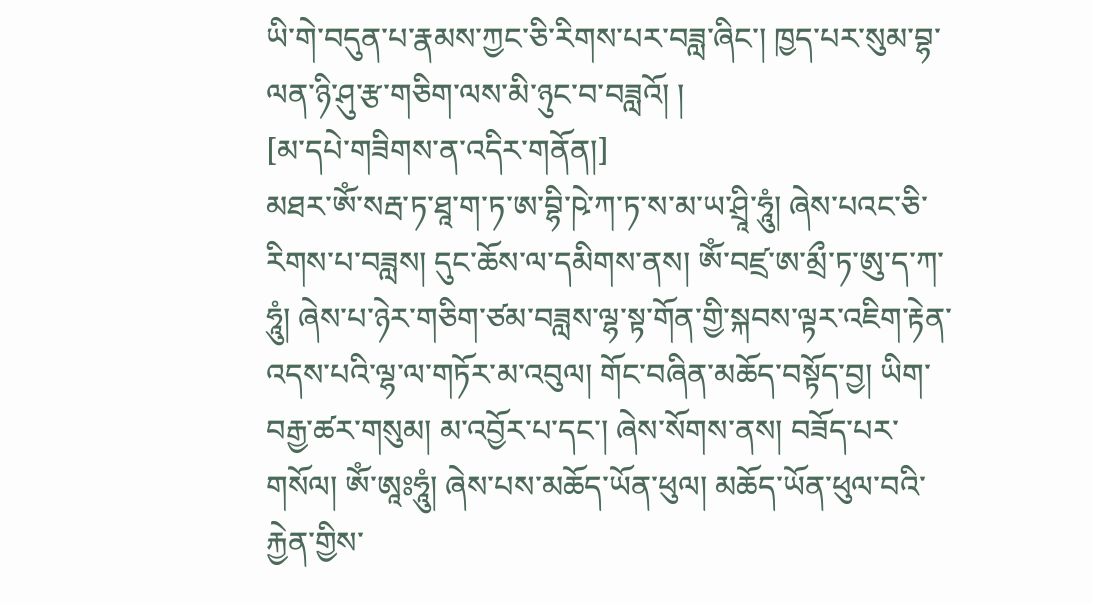ཡི་གེ་བདུན་པ་རྣམས་ཀྱང་ཅི་རིགས་པར་བཟླ་ཞིང་། ཁྱད་པར་སུམ་བྷ་ལན་ཉི་ཤུ་རྩ་གཅིག་ལས་མི་ཉུང་བ་བཟླའོ། །
[མ་དཔེ་གཟིགས་ན་འདིར་གནོན།]
མཐར་ཨོཾ་སརྦ་ཏ་ཐཱ་ག་ཏ་ཨ་བྷི་ཥེ་ཀ་ཏ་ས་མ་ཡ་ཤྲཱི་ཧཱུཾ། ཞེས་པའང་ཅི་རིགས་པ་བཟླས། དུང་ཆོས་ལ་དམིགས་ནས། ཨོཾ་བཛྲ་ཨ་མྲྀ་ཏ་ཨུ་ད་ཀ་ཧཱུཾ། ཞེས་པ་ཉེར་གཅིག་ཙམ་བཟླས་ལྷ་སྟ་གོན་གྱི་སྐབས་ལྟར་འཇིག་རྟེན་འདས་པའི་ལྷ་ལ་གཏོར་མ་འབུལ། གོང་བཞིན་མཆོད་བསྟོད་བྱ། ཡིག་བརྒྱ་ཚར་གསུམ། མ་འབྱོར་པ་དང་། ཞེས་སོགས་ནས། བཟོད་པར་གསོལ། ཨོཾ་ཨཱཿཧཱུཾ། ཞེས་པས་མཆོད་ཡོན་ཕུལ། མཆོད་ཡོན་ཕུལ་བའི་རྐྱེན་གྱིས་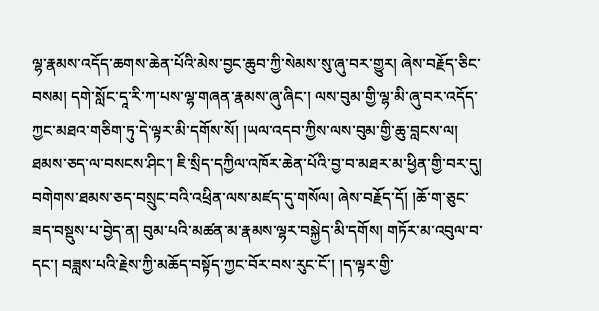ལྷ་རྣམས་འདོད་ཆགས་ཆེན་པོའི་མེས་བྱང་ཆུབ་ཀྱི་སེམས་སུ་ཞུ་བར་གྱུར། ཞེས་བརྗོད་ཅིང་བསམ། དགེ་སློང་དཱ་རི་ཀ་པས་ལྷ་གཞན་རྣམས་ཞུ་ཞིང་། ལས་བུམ་གྱི་ལྷ་མི་ཞུ་བར་འདོད་ཀྱང་མཐའ་གཅིག་ཏུ་དེ་ལྟར་མི་དགོས་སོ། །ཡལ་འདབ་ཀྱིས་ལས་བུམ་གྱི་ཆུ་བླངས་ལ། ཐམས་ཅད་ལ་བསངས་ཤིང་། ཇི་སྲིད་དཀྱིལ་འཁོར་ཆེན་པོའི་བྱ་བ་མཐར་མ་ཕྱིན་གྱི་བར་དུ། བགེགས་ཐམས་ཅད་བསྲུང་བའི་འཕྲིན་ལས་མཛད་དུ་གསོལ། ཞེས་བརྗོད་དོ། །ཆོ་ག་ཅུང་ཟད་བསྡུས་པ་བྱེད་ན། བུམ་པའི་མཚན་མ་རྣམས་ལྷར་བསྐྱེད་མི་དགོས། གཏོར་མ་འབུལ་བ་དང་། བཟླས་པའི་རྗེས་ཀྱི་མཆོད་བསྟོད་ཀྱང་བོར་བས་རུང་ངོ་། །ད་ལྟར་གྱི་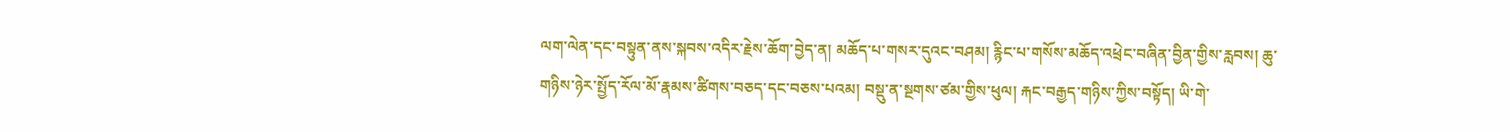ལག་ལེན་དང་བསྟུན་ནས་སྐབས་འདིར་རྗེས་ཆོག་བྱེད་ན། མཆོད་པ་གསར་དུའང་བཤམ། རྙིང་པ་གསོས་མཆོད་འཕྲེང་བཞིན་བྱིན་གྱིས་རླབས། ཆུ་གཉིས་ཉེར་སྤྱོད་རོལ་མོ་རྣམས་ཚིགས་བཅད་དང་བཅས་པའམ། བསྡུ་ན་སྔགས་ཙམ་གྱིས་ཕུལ། རྐང་བརྒྱད་གཉིས་ཀྱིས་བསྟོད། ཡི་གེ་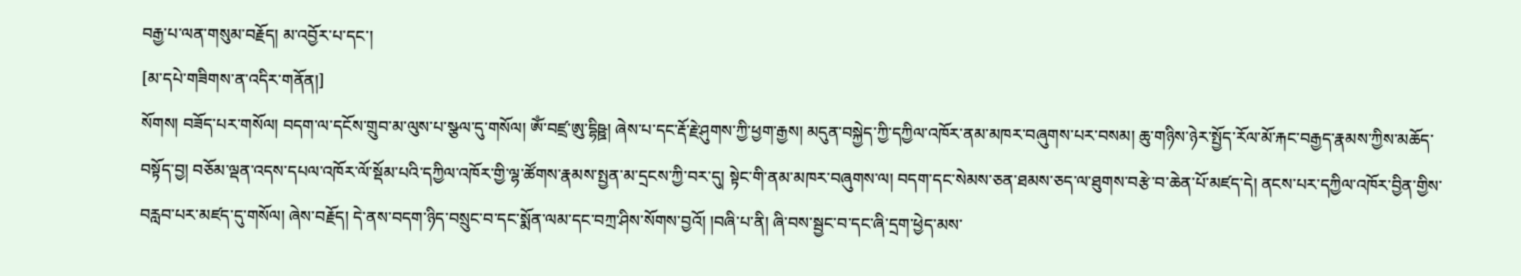བརྒྱ་པ་ལན་གསུམ་བརྗོད། མ་འབྱོར་པ་དང་།
[མ་དཔེ་གཟིགས་ན་འདིར་གནོན།]
སོགས། བཟོད་པར་གསོལ། བདག་ལ་དངོས་གྲུབ་མ་ལུས་པ་སྩལ་དུ་གསོལ། ཨོཾ་བཛྲ་ཨུ་དྷིཥྛ། ཞེས་པ་དང་རྡོ་རྗེ་ཤུགས་ཀྱི་ཕྱག་རྒྱས། མདུན་བསྐྱེད་ཀྱི་དཀྱིལ་འཁོར་ནམ་མཁར་བཞུགས་པར་བསམ། ཆུ་གཉིས་ཉེར་སྤྱོད་རོལ་མོ་རྐང་བརྒྱད་རྣམས་ཀྱིས་མཆོད་བསྟོད་བྱ། བཅོམ་ལྡན་འདས་དཔལ་འཁོར་ལོ་སྡོམ་པའི་དཀྱིལ་འཁོར་གྱི་ལྷ་ཚོགས་རྣམས་སྤྱན་མ་དྲངས་ཀྱི་བར་དུ། སྟེང་གི་ནམ་མཁར་བཞུགས་ལ། བདག་དང་སེམས་ཅན་ཐམས་ཅད་ལ་ཐུགས་བརྩེ་བ་ཆེན་པོ་མཛད་དེ། ནངས་པར་དཀྱིལ་འཁོར་བྱིན་གྱིས་བརླབ་པར་མཛད་དུ་གསོལ། ཞེས་བརྗོད། དེ་ནས་བདག་ཉིད་བསྲུང་བ་དང་སྨོན་ལམ་དང་བཀྲ་ཤིས་སོགས་བྱའོ། །བཞི་པ་ནི། ཞི་བས་སྦྱང་བ་དང་ཞི་དྲག་ཕྱེད་མས་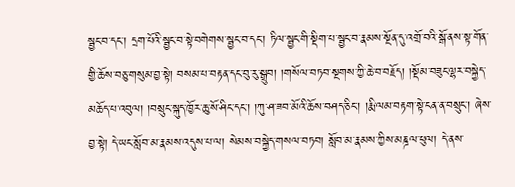སྦྱང་བ་དང་། དྲག་པོའི་སྦྱང་བ་སྟེ་བགེགས་སྦྱང་བ་དང་། ཏིལ་སྦྱང་གི་སྡིག་པ་སྦྱང་བ་རྣམས་སྔོན་དུ་འགྲོ་བའི་སྒོ་ནས་སྟ་གོན་གྱི་ཆོས་བཅུ་གསུམ་བྱ་སྟེ། བསམ་པ་བརྟན་དང་བུ་རུ་སྒྲུབ། །གསོལ་བཏབ་སྔགས་ཀྱི་ཆེ་བ་བརྗོད། །སྡོམ་བཟུང་ལྷར་བསྐྱེད་མཆོད་པ་འབུལ། །བསྲུང་སྐུད་ཁྱོར་ཆུ་སོ་ཤིང་དང་། །ཀུ་ཤ་ཟབ་མོའི་ཆོས་བཤད་ཅིང་། །རྨི་ལམ་བརྟག་སྟེ་ངན་ན་བསྲུང་། ཞེས་བྱ་སྟེ། དེ་ཡང་སློབ་མ་རྣམས་འདུས་པ་ལ། སེམས་བསྐྱེད་གསལ་བཏབ། སློབ་མ་རྣམས་ཀྱིས་མཎྜལ་ཕུལ། དེ་ནས་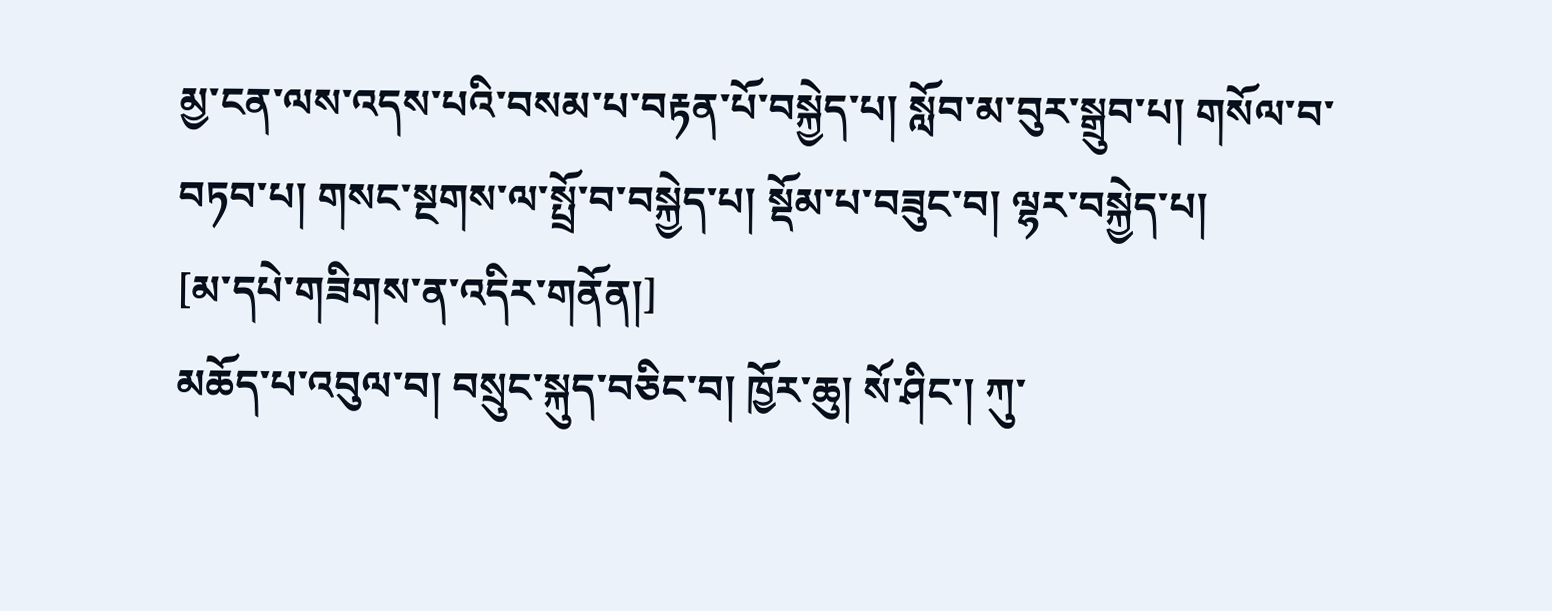མྱ་ངན་ལས་འདས་པའི་བསམ་པ་བརྟན་པོ་བསྐྱེད་པ། སློབ་མ་བུར་སྒྲུབ་པ། གསོལ་བ་བཏབ་པ། གསང་སྔགས་ལ་སྤྲོ་བ་བསྐྱེད་པ། སྡོམ་པ་བཟུང་བ། ལྷར་བསྐྱེད་པ།
[མ་དཔེ་གཟིགས་ན་འདིར་གནོན།]
མཆོད་པ་འབུལ་བ། བསྲུང་སྐུད་བཅིང་བ། ཁྱོར་ཆུ། སོ་ཤིང་། ཀུ་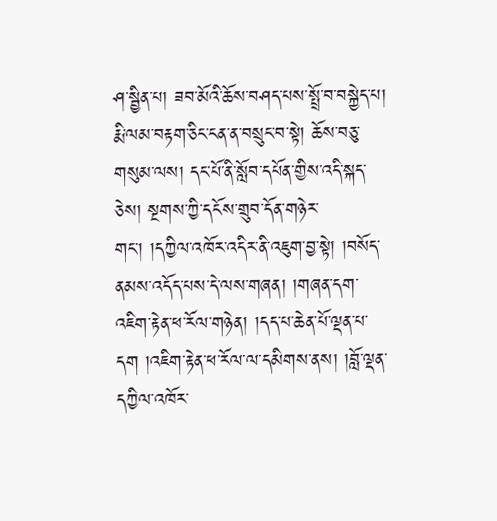ཤ་སྦྱིན་པ། ཟབ་མོའི་ཆོས་བཤད་པས་སྤྲོ་བ་བསྐྱེད་པ། རྨི་ལམ་བརྟག་ཅིང་ངན་ན་བསྲུང་བ་སྟེ། ཆོས་བཅུ་གསུམ་ལས། དང་པོ་ནི་སློབ་དཔོན་གྱིས་འདི་སྐད་ཅེས། སྔགས་ཀྱི་དངོས་གྲུབ་དོན་གཉེར་གང་། །དཀྱིལ་འཁོར་འདིར་ནི་འཇུག་བྱ་སྟེ། །བསོད་ནམས་འདོད་པས་དེ་ལས་གཞན། །གཞན་དག་འཇིག་རྟེན་ཕ་རོལ་གཉེན། །དད་པ་ཆེན་པོ་ལྡན་པ་དག །འཇིག་རྟེན་ཕ་རོལ་ལ་དམིགས་ནས། །བློ་ལྡན་དཀྱིལ་འཁོར་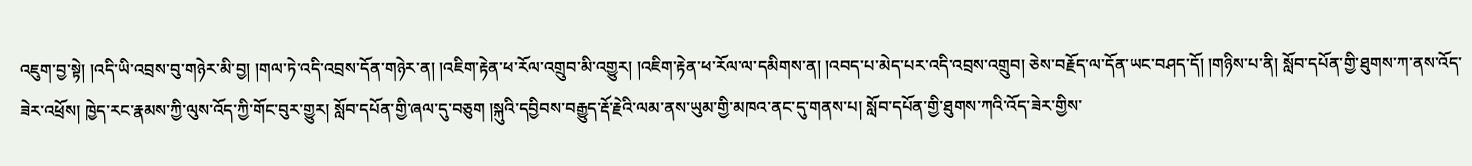འཇུག་བྱ་སྟེ། །འདི་ཡི་འབྲས་བུ་གཉེར་མི་བྱ། །གལ་ཏེ་འདི་འབྲས་དོན་གཉེར་ན། །འཇིག་རྟེན་ཕ་རོལ་འགྲུབ་མི་འགྱུར། །འཇིག་རྟེན་ཕ་རོལ་ལ་དམིགས་ན། །འབད་པ་མེད་པར་འདི་འབྲས་འགྲུབ། ཅེས་བརྗོད་ལ་དོན་ཡང་བཤད་དོ། །གཉིས་པ་ནི། སློབ་དཔོན་གྱི་ཐུགས་ཀ་ནས་འོད་ཟེར་འཕྲོས། ཁྱེད་རང་རྣམས་ཀྱི་ལུས་འོད་ཀྱི་གོང་བུར་གྱུར། སློབ་དཔོན་གྱི་ཞལ་དུ་བཅུག །སྐུའི་དབྱིབས་བརྒྱུད་རྡོ་རྗེའི་ལམ་ནས་ཡུམ་གྱི་མཁའ་ནང་དུ་གནས་པ། སློབ་དཔོན་གྱི་ཐུགས་ཀའི་འོད་ཟེར་གྱིས་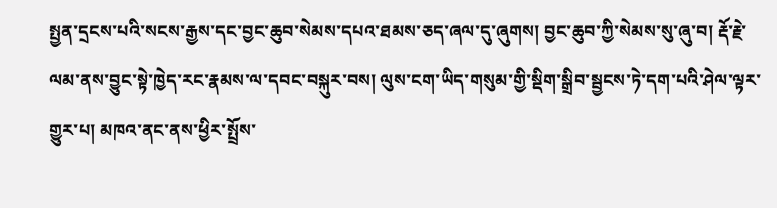སྤྱན་དྲངས་པའི་སངས་རྒྱས་དང་བྱང་ཆུབ་སེམས་དཔའ་ཐམས་ཅད་ཞལ་དུ་ཞུགས། བྱང་ཆུབ་ཀྱི་སེམས་སུ་ཞུ་བ། རྡོ་རྗེ་ལམ་ནས་བྱུང་སྟེ་ཁྱེད་རང་རྣམས་ལ་དབང་བསྐུར་བས། ལུས་ངག་ཡིད་གསུམ་གྱི་སྡིག་སྒྲིབ་སྦྱངས་ཏེ་དག་པའི་ཤེལ་ལྟར་གྱུར་པ། མཁའ་ནང་ནས་ཕྱིར་སྤྲོས་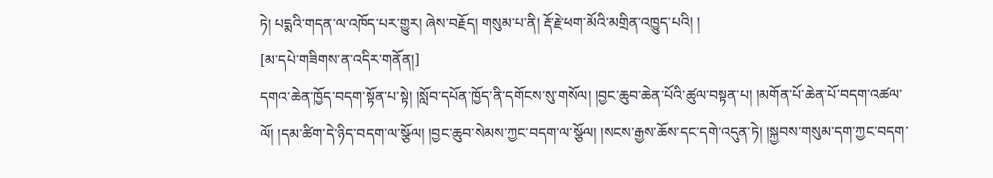ཏེ། པདྨའི་གདན་ལ་འཁོད་པར་གྱུར། ཞེས་བརྗོད། གསུམ་པ་ནི། རྡོ་རྗེ་ཕག་མོའི་མགྲིན་འཁྱུད་པའི། །
[མ་དཔེ་གཟིགས་ན་འདིར་གནོན།]
དགའ་ཆེན་ཁྱོད་བདག་སྟོན་པ་སྟེ། །སློབ་དཔོན་ཁྱོད་ནི་དགོངས་སུ་གསོལ། །བྱང་ཆུབ་ཆེན་པོའི་ཚུལ་བསྟན་པ། །མགོན་པོ་ཆེན་པོ་བདག་འཚལ་ལོ། །དམ་ཚིག་དེ་ཉིད་བདག་ལ་སྩོལ། །བྱང་ཆུབ་སེམས་ཀྱང་བདག་ལ་སྩོལ། །སངས་རྒྱས་ཆོས་དང་དགེ་འདུན་ཏེ། །སྐྱབས་གསུམ་དག་ཀྱང་བདག་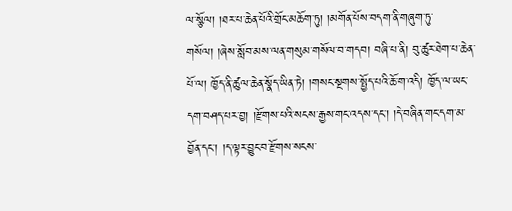ལ་སྩོལ། །ཐར་པ་ཆེན་པོའི་གྲོང་མཆོག་ཏུ། །མགོན་པོས་བདག་ནི་གཞུག་ཏུ་གསོལ། །ཞེས་སློབ་མས་ལན་གསུམ་གསོལ་བ་གདབ། བཞི་པ་ནི། བུ་ཚུར་ཐེག་པ་ཆེན་པོ་ལ། ཁྱོད་ནི་ཚུལ་ཆེན་སྣོད་ཡིན་ཏེ། །གསང་སྔགས་སྤྱོད་པའི་ཆོ་ག་འདི། ཁྱོད་ལ་ཡང་དག་བཤད་པར་བྱ། །རྫོགས་པའི་སངས་རྒྱས་གང་འདས་དང་། །དེ་བཞིན་གང་དག་མ་བྱོན་དང་། །ད་ལྟར་བྱུང་བ་རྫོགས་སངས་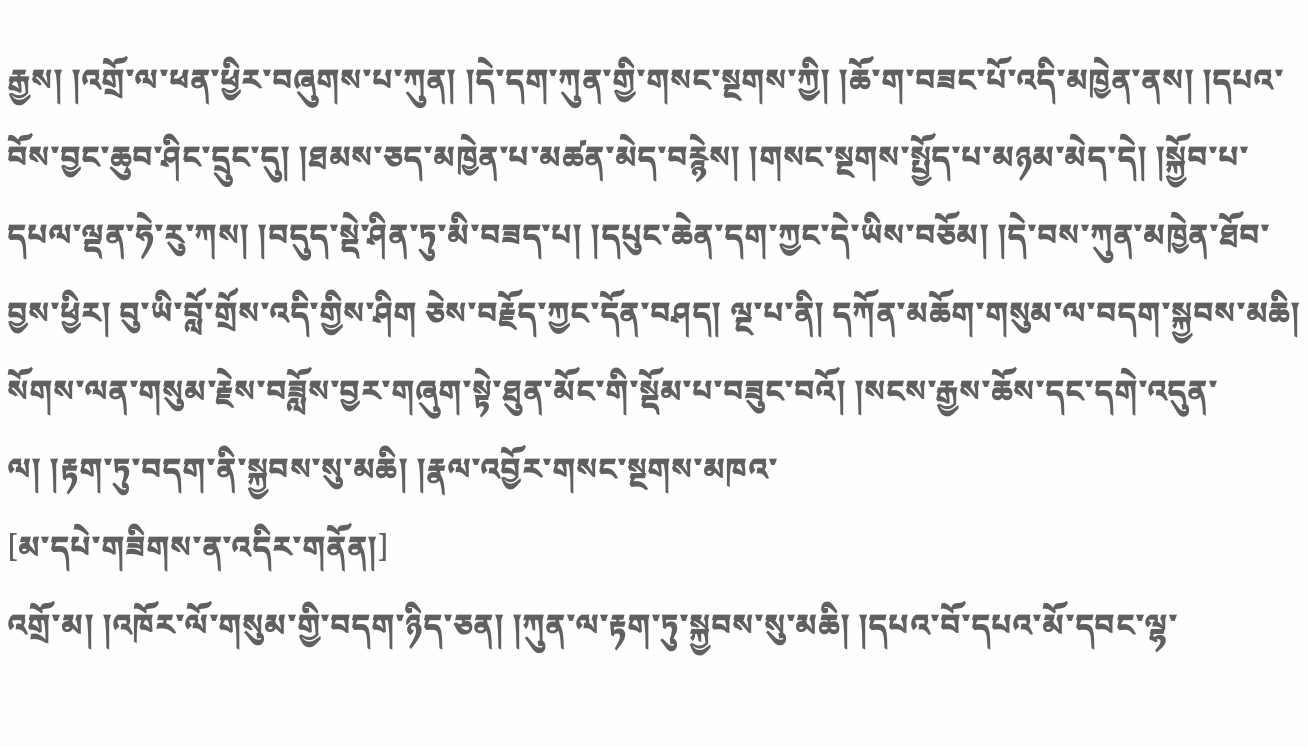རྒྱས། །འགྲོ་ལ་ཕན་ཕྱིར་བཞུགས་པ་ཀུན། །དེ་དག་ཀུན་གྱི་གསང་སྔགས་ཀྱི། །ཆོ་ག་བཟང་པོ་འདི་མཁྱེན་ནས། །དཔའ་བོས་བྱང་ཆུབ་ཤིང་དྲུང་དུ། །ཐམས་ཅད་མཁྱེན་པ་མཚན་མེད་བརྙེས། །གསང་སྔགས་སྤྱོད་པ་མཉམ་མེད་དེ། །སྐྱོབ་པ་དཔལ་ལྡན་ཧེ་རུ་ཀས། །བདུད་སྡེ་ཤིན་ཏུ་མི་བཟད་པ། །དཔུང་ཆེན་དག་ཀྱང་དེ་ཡིས་བཅོམ། །དེ་བས་ཀུན་མཁྱེན་ཐོབ་བྱས་ཕྱིར། བུ་ཡི་བློ་གྲོས་འདི་གྱིས་ཤིག ཅེས་བརྗོད་ཀྱང་དོན་བཤད། ལྔ་པ་ནི། དཀོན་མཆོག་གསུམ་ལ་བདག་སྐྱབས་མཆི། སོགས་ལན་གསུམ་རྗེས་བཟློས་བྱར་གཞུག་སྟེ་ཐུན་མོང་གི་སྡོམ་པ་བཟུང་བའོ། །སངས་རྒྱས་ཆོས་དང་དགེ་འདུན་ལ། །རྟག་ཏུ་བདག་ནི་སྐྱབས་སུ་མཆི། །རྣལ་འབྱོར་གསང་སྔགས་མཁའ་
[མ་དཔེ་གཟིགས་ན་འདིར་གནོན།]
འགྲོ་མ། །འཁོར་ལོ་གསུམ་གྱི་བདག་ཉིད་ཅན། །ཀུན་ལ་རྟག་ཏུ་སྐྱབས་སུ་མཆི། །དཔའ་བོ་དཔའ་མོ་དབང་ལྷ་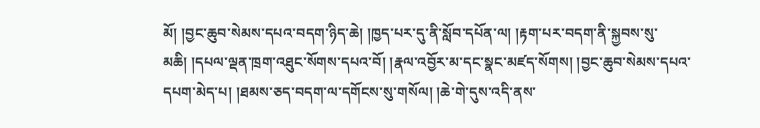མོ། །བྱང་ཆུབ་སེམས་དཔའ་བདག་ཉིད་ཆེ། །ཁྱད་པར་དུ་ནི་སློབ་དཔོན་ལ། །རྟག་པར་བདག་ནི་སྐྱབས་སུ་མཆི། །དཔལ་ལྡན་ཁྲག་འཐུང་སོགས་དཔའ་བོ། །རྣལ་འབྱོར་མ་དང་སྣང་མཛད་སོགས། །བྱང་ཆུབ་སེམས་དཔའ་དཔག་མེད་པ། །ཐམས་ཅད་བདག་ལ་དགོངས་སུ་གསོལ། །ཆེ་གེ་དུས་འདི་ནས་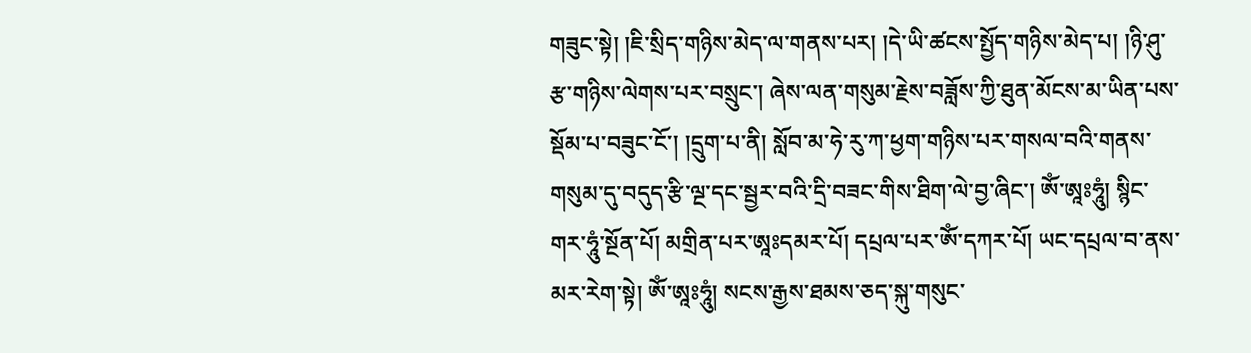གཟུང་སྟེ། །ཇི་སྲིད་གཉིས་མེད་ལ་གནས་པར། །དེ་ཡི་ཚངས་སྤྱོད་གཉིས་མེད་པ། །ཉི་ཤུ་རྩ་གཉིས་ལེགས་པར་བསྲུང་། ཞེས་ལན་གསུམ་རྗེས་བཟློས་ཀྱི་ཐུན་མོངས་མ་ཡིན་པས་སྡོམ་པ་བཟུང་ངོ་། །དྲུག་པ་ནི། སློབ་མ་ཧེ་རུ་ཀ་ཕྱག་གཉིས་པར་གསལ་བའི་གནས་གསུམ་དུ་བདུད་རྩི་ལྔ་དང་སྦྱར་བའི་དྲི་བཟང་གིས་ཐིག་ལེ་བྱ་ཞིང་། ཨོཾ་ཨཱཿཧཱུཾ། སྙིང་གར་ཧཱུཾ་སྔོན་པོ། མགྲིན་པར་ཨཱཿདམར་པོ། དཔྲལ་པར་ཨོཾ་དཀར་པོ། ཡང་དཔྲལ་བ་ནས་མར་རེག་སྟེ། ཨོཾ་ཨཱཿཧཱུཾ། སངས་རྒྱས་ཐམས་ཅད་སྐུ་གསུང་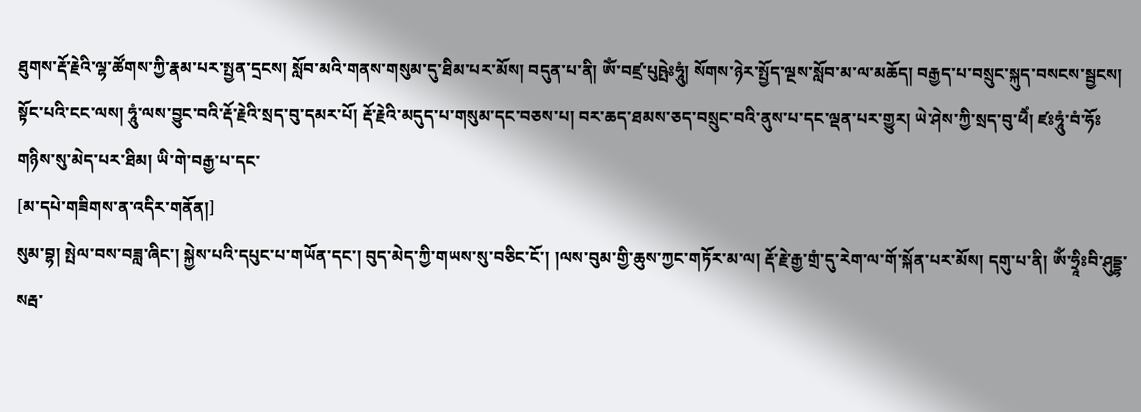ཐུགས་རྡོ་རྗེའི་ལྷ་ཚོགས་ཀྱི་རྣམ་པར་སྤྱན་དྲངས། སློབ་མའི་གནས་གསུམ་དུ་ཐིམ་པར་མོས། བདུན་པ་ནི། ཨོཾ་བཛྲ་པུཥྤེཿཧཱུཾ། སོགས་ཉེར་སྤྱོད་ལྔས་སློབ་མ་ལ་མཆོད། བརྒྱད་པ་བསྲུང་སྐུད་བསངས་སྦྱངས། སྟོང་པའི་ངང་ལས། ཧཱུཾ་ལས་བྱུང་བའི་རྡོ་རྗེའི་སྲད་བུ་དམར་པོ། རྡོ་རྗེའི་མདུད་པ་གསུམ་དང་བཅས་པ། བར་ཆད་ཐམས་ཅད་བསྲུང་བའི་ནུས་པ་དང་ལྡན་པར་གྱུར། ཡེ་ཤེས་ཀྱི་སྲད་བུ་ཕཻཾ། ཛཿཧཱུཾ་བཾ་ཧོཿ གཉིས་སུ་མེད་པར་ཐིམ། ཡི་གེ་བརྒྱ་པ་དང་
[མ་དཔེ་གཟིགས་ན་འདིར་གནོན།]
སུམ་བྷ། སྤེལ་བས་བཟླ་ཞིང་། སྐྱེས་པའི་དཔུང་པ་གཡོན་དང་། བུད་མེད་ཀྱི་གཡས་སུ་བཅིང་ངོ་། །ལས་བུམ་གྱི་ཆུས་ཀྱང་གཏོར་མ་ལ། རྡོ་རྗེ་རྒྱ་གྲཾ་དུ་རེག་ལ་གོ་སྐོན་པར་མོས། དགུ་པ་ནི། ཨོཾ་ཧྲཱིཿབི་ཤུདྡྷ་སརྦ་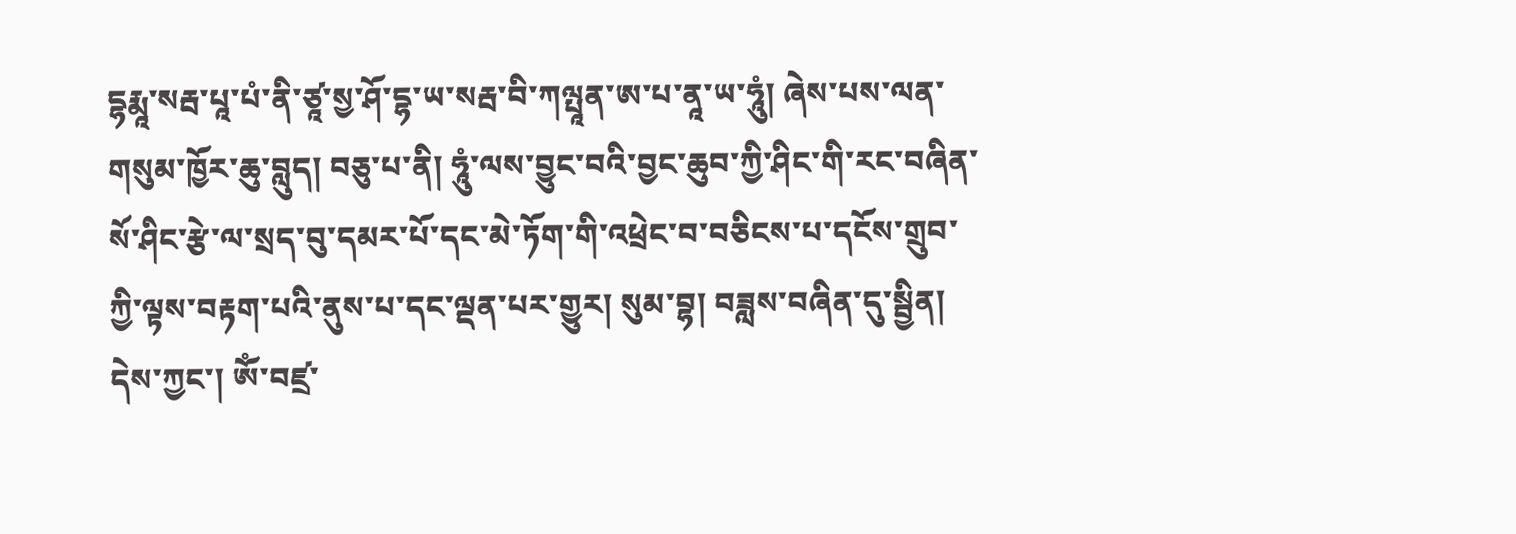དྷརྨཱ་སརྦ་པཱ་པཾ་ནི་ཙཱ་སྱ་ཤོ་དྷ་ཡ་སརྦ་བི་ཀལྤཱན་ཨ་པ་ནཱ་ཡ་ཧཱུཾ། ཞེས་པས་ལན་གསུམ་ཁྱོར་ཆུ་བླུད། བཅུ་པ་ནི། ཧཱུཾ་ལས་བྱུང་བའི་བྱང་ཆུབ་ཀྱི་ཤིང་གི་རང་བཞིན་སོ་ཤིང་རྩེ་ལ་སྲད་བུ་དམར་པོ་དང་མེ་ཏོག་གི་འཕྲེང་བ་བཅིངས་པ་དངོས་གྲུབ་ཀྱི་ལྟས་བརྟག་པའི་ནུས་པ་དང་ལྡན་པར་གྱུར། སུམ་བྷ། བཟླས་བཞིན་དུ་སྦྱིན། དེས་ཀྱང་། ཨོཾ་བཛྲ་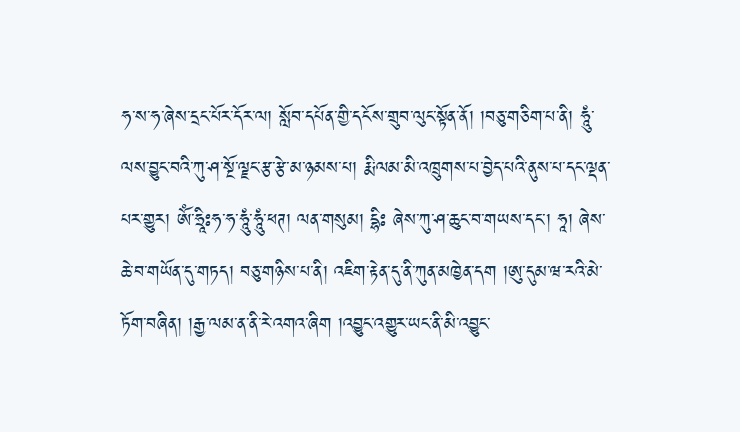ཧ་ས་ཧ་ཞེས་དྲང་པོར་དོར་ལ། སློབ་དཔོན་གྱི་དངོས་གྲུབ་ལུང་སྟོན་ནོ། །བཅུ་གཅིག་པ་ནི། ཧཱུཾ་ལས་བྱུང་བའི་ཀུ་ཤ་སྔོ་ལྗང་རྩ་རྩེ་མ་ཉམས་པ། རྨི་ལམ་མི་འཁྲུགས་པ་བྱེད་པའི་ནུས་པ་དང་ལྡན་པར་གྱུར། ཨོཾ་ཧྲཱིཿཧ་ཧ་ཧཱུཾ་ཧཱུཾ་ཕཊ། ལན་གསུམ། དྷིཿ ཞེས་ཀུ་ཤ་ཆུང་བ་གཡས་དང་། ཧཱ། ཞེས་ཆེ་བ་གཡོན་དུ་གཏད། བཅུ་གཉིས་པ་ནི། འཇིག་རྟེན་དུ་ནི་ཀུན་མཁྱེན་དག །ཨུ་དུམ་ཝ་རའི་མེ་ཏོག་བཞིན། །རྒྱ་ལམ་ན་ནི་རེ་འགའ་ཞིག །འབྱུང་འགྱུར་ཡང་ནི་མི་འབྱུང་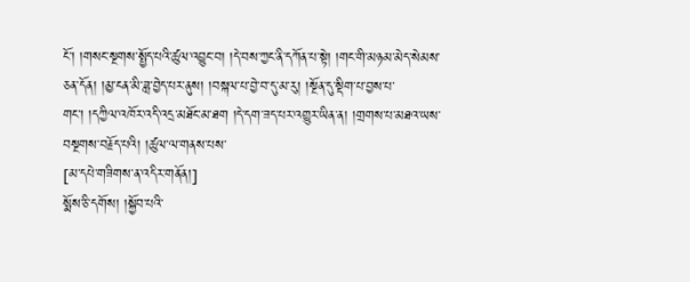ངོ་། །གསང་སྔགས་སྤྱོད་པའི་ཚུལ་འབྱུང་བ། །དེ་བས་ཀྱང་ནི་དཀོན་པ་སྟེ། །གང་གི་མཉམ་མེད་སེམས་ཅན་དོན། །མྱ་ངན་མི་ཟླ་བྱེད་པར་ནུས། །བསྐལ་པ་བྱེ་བ་དུ་མ་རུ། །སྔོན་དུ་སྡིག་པ་བྱས་པ་གང་། །དཀྱིལ་འཁོར་འདི་འདྲ་མཐོང་མ་ཐག །དེ་དག་ཟད་པར་འགྱུར་ཡིན་ན། །གྲགས་པ་མཐའ་ཡས་བསྔགས་བརྗོད་པའི། །ཚུལ་ལ་གནས་པས་
[མ་དཔེ་གཟིགས་ན་འདིར་གནོན།]
སྨོས་ཅི་དགོས། །སྐྱོབ་པའི་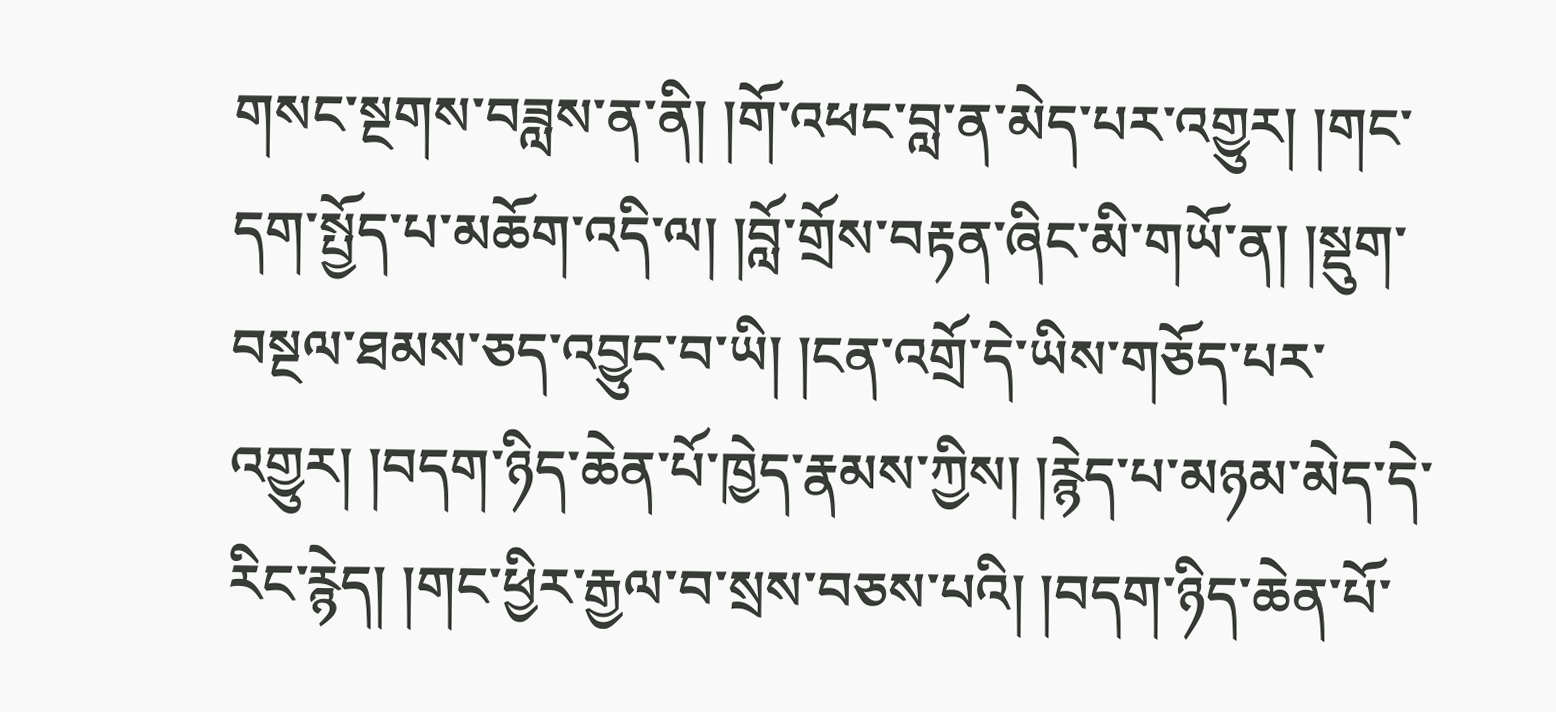གསང་སྔགས་བཟླས་ན་ནི། །གོ་འཕང་བླ་ན་མེད་པར་འགྱུར། །གང་དག་སྤྱོད་པ་མཆོག་འདི་ལ། །བློ་གྲོས་བརྟན་ཞིང་མི་གཡོ་ན། །སྡུག་བསྔལ་ཐམས་ཅད་འབྱུང་བ་ཡི། །ངན་འགྲོ་དེ་ཡིས་གཅོད་པར་འགྱུར། །བདག་ཉིད་ཆེན་པོ་ཁྱེད་རྣམས་ཀྱིས། །རྙེད་པ་མཉམ་མེད་དེ་རིང་རྙེད། །གང་ཕྱིར་རྒྱལ་བ་སྲས་བཅས་པའི། །བདག་ཉིད་ཆེན་པོ་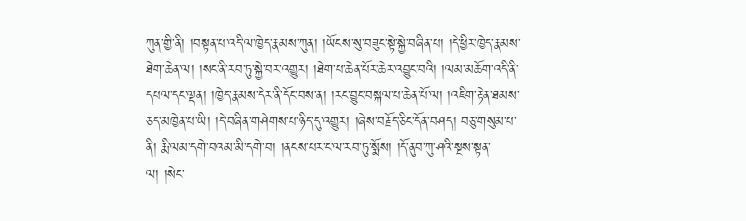ཀུན་གྱི་ནི། །བསྟན་པ་འདི་ལ་ཁྱེད་རྣམས་ཀུན། །ཡོངས་སུ་བཟུང་སྟེ་སྐྱེ་བཞིན་པ། །དེ་ཕྱིར་ཁྱེད་རྣམས་ཐེག་ཆེན་ལ། །སང་ནི་རབ་ཏུ་སྐྱེ་བར་འགྱུར། །ཐེག་པ་ཆེན་པོར་ཆེར་འབྱུང་བའི། །ལམ་མཆོག་འདི་ནི་དཔལ་དང་ལྡན། །ཁྱེད་རྣམས་དེར་ནི་དོང་བས་ན། །རང་བྱུང་བསྐལ་པ་ཆེན་པོ་ལ། །འཇིག་རྟེན་ཐམས་ཅད་མཁྱེན་པ་ཡི། །དེ་བཞིན་གཤེགས་པ་ཉིད་དུ་འགྱུར། །ཞེས་བརྗོད་ཅིང་དོན་བཤད། བཅུ་གསུམ་པ་ནི། རྨི་ལམ་དགེ་བའམ་མི་དགེ་བ། །ནངས་པར་ང་ལ་རབ་ཏུ་སྨོས། །དོ་ནུབ་ཀུ་ཤའི་སྔས་སྟན་ལ། །སེང་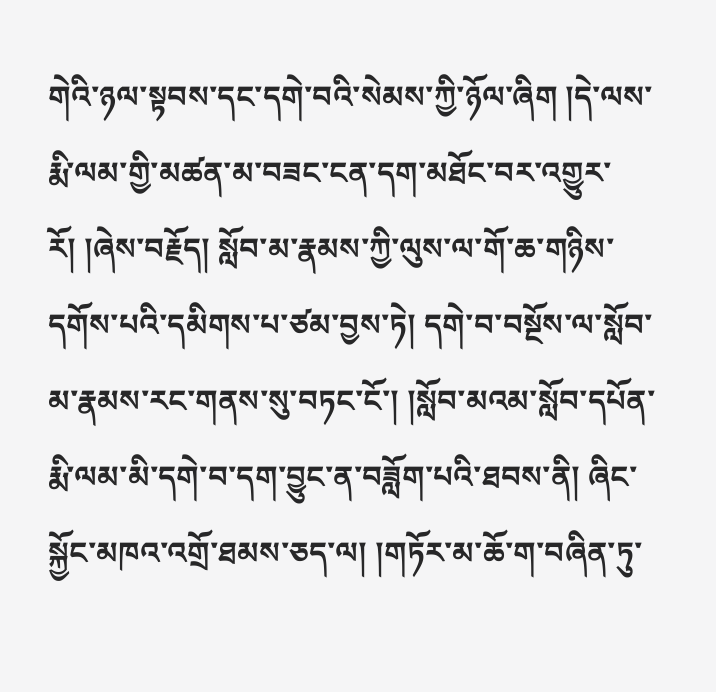གེའི་ཉལ་སྟབས་དང་དགེ་བའི་སེམས་ཀྱི་ཉོལ་ཞིག །དེ་ལས་རྨི་ལམ་གྱི་མཚན་མ་བཟང་ངན་དག་མཐོང་བར་འགྱུར་རོ། །ཞེས་བརྗོད། སློབ་མ་རྣམས་ཀྱི་ལུས་ལ་གོ་ཆ་གཉིས་དགོས་པའི་དམིགས་པ་ཙམ་བྱས་ཏེ། དགེ་བ་བསྔོས་ལ་སློབ་མ་རྣམས་རང་གནས་སུ་བཏང་ངོ་། །སློབ་མའམ་སློབ་དཔོན་རྨི་ལམ་མི་དགེ་བ་དག་བྱུང་ན་བཟློག་པའི་ཐབས་ནི། ཞིང་སྐྱོང་མཁའ་འགྲོ་ཐམས་ཅད་ལ། །གཏོར་མ་ཆོ་ག་བཞིན་ཏུ་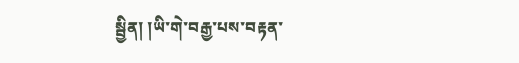སྦྱིན། །ཡི་གེ་བརྒྱ་པས་བརྟན་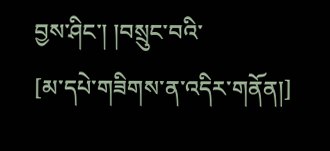བྱས་ཤིང་། །བསྲུང་བའི་
[མ་དཔེ་གཟིགས་ན་འདིར་གནོན།]